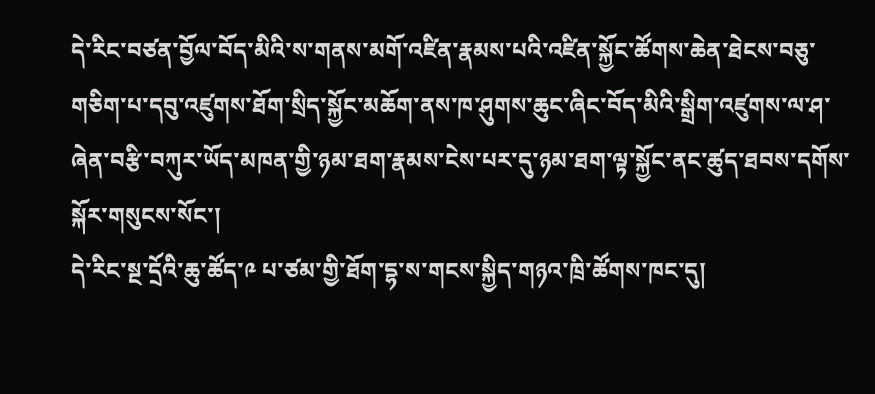དེ་རིང་བཙན་བྱོལ་བོད་མིའི་ས་གནས་མགོ་འཛིན་རྣམས་པའི་འཛིན་སྐྱོང་ཚོགས་ཆེན་ཐེངས་བཅུ་གཅིག་པ་དབུ་འཛུགས་ཐོག་སྲིད་སྐྱོང་མཆོག་ནས་ཁ་ཤུགས་ཆུང་ཞིང་བོད་མིའི་སྒྲིག་འཛུགས་ལ་ཤ་ཞེན་བརྩི་བཀུར་ཡོད་མཁན་གྱི་ཉམ་ཐག་རྣམས་ངེས་པར་དུ་ཉམ་ཐག་ལྟ་སྐྱོང་ནང་ཚུད་ཐབས་དགོས་སྐོར་གསུངས་སོང་།
དེ་རིང་སྔ་དྲོའི་ཆུ་ཚོད་༩ པ་ཙམ་གྱི་ཐོག་དྷ་ས་གངས་སྐྱིད་གཉའ་ཁྲི་ཚོགས་ཁང་དུ།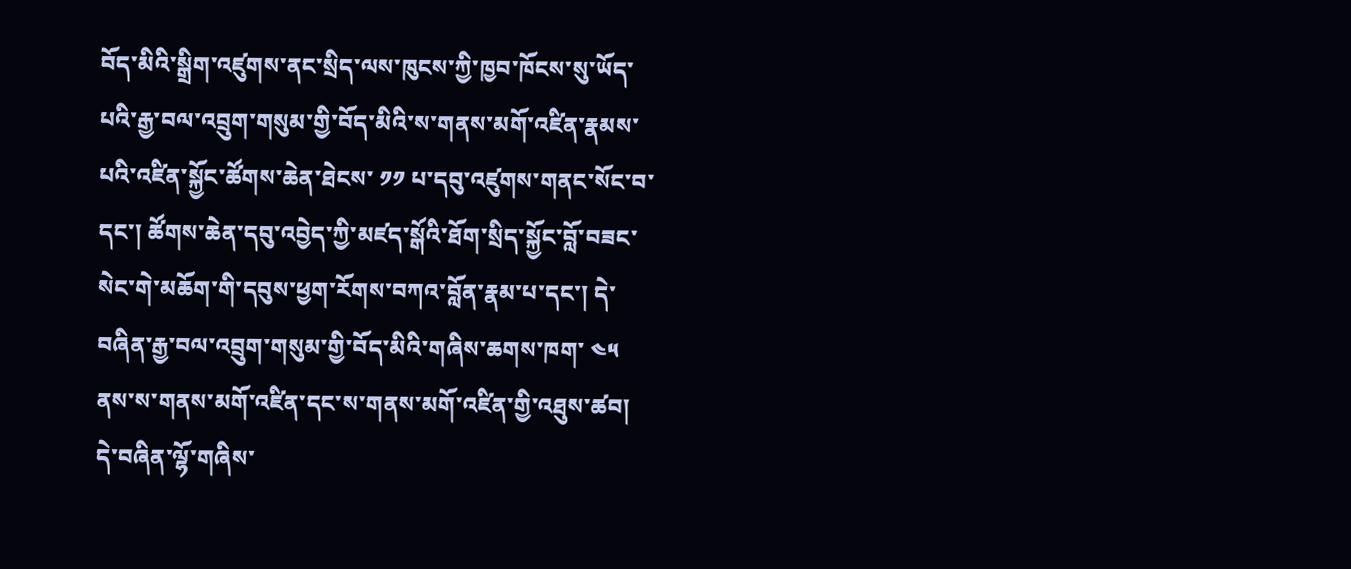བོད་མིའི་སྒྲིག་འཛུགས་ནང་སྲིད་ལས་ཁུངས་ཀྱི་ཁྱབ་ཁོངས་སུ་ཡོད་པའི་རྒྱ་བལ་འབྲུག་གསུམ་གྱི་བོད་མིའི་ས་གནས་མགོ་འཛིན་རྣམས་པའི་འཛིན་སྐྱོང་ཚོགས་ཆེན་ཐེངས་ ༡༡ པ་དབུ་འཛུགས་གནང་སོང་བ་དང་། ཚོགས་ཆེན་དབུ་འབྱེད་ཀྱི་མཛད་སྒོའི་ཐོག་སྲིད་སྐྱོང་བློ་བཟང་སེང་གེ་མཆོག་གི་དབུས་ཕྱག་རོགས་བཀའ་བློན་རྣམ་པ་དང་། དེ་བཞིན་རྒྱ་བལ་འབྲུག་གསུམ་གྱི་བོད་མིའི་གཞིས་ཆགས་ཁག་ ༤༥ ནས་ས་གནས་མགོ་འཛིན་དང་ས་གནས་མགོ་འཛིན་གྱི་འཐུས་ཚབ། དེ་བཞིན་ལྷོ་གཞིས་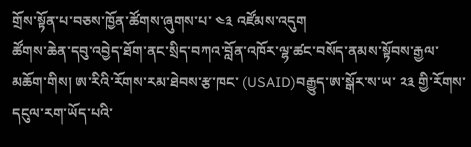གྲོས་སྟོན་པ་བཅས་ཁྱོན་ཚོགས་ཞུགས་པ་ ༤༣ འཛོམས་འདུག
ཚོགས་ཆེན་དབུ་འབྱེད་ཐོག་ནང་སྲིད་བཀའ་བློན་འཁོར་ལྷ་ཚང་བསོད་ནམས་སྟོབས་རྒྱལ་མཆོག་གིས། ཨ་རིའི་རོགས་རམ་ཐེབས་རྩ་ཁང་ (USAID)བརྒྱུད་ཨ་སྒོར་ས་ཡ་ ༢༣ གྱི་རོགས་དངུལ་རག་ཡོད་པའི་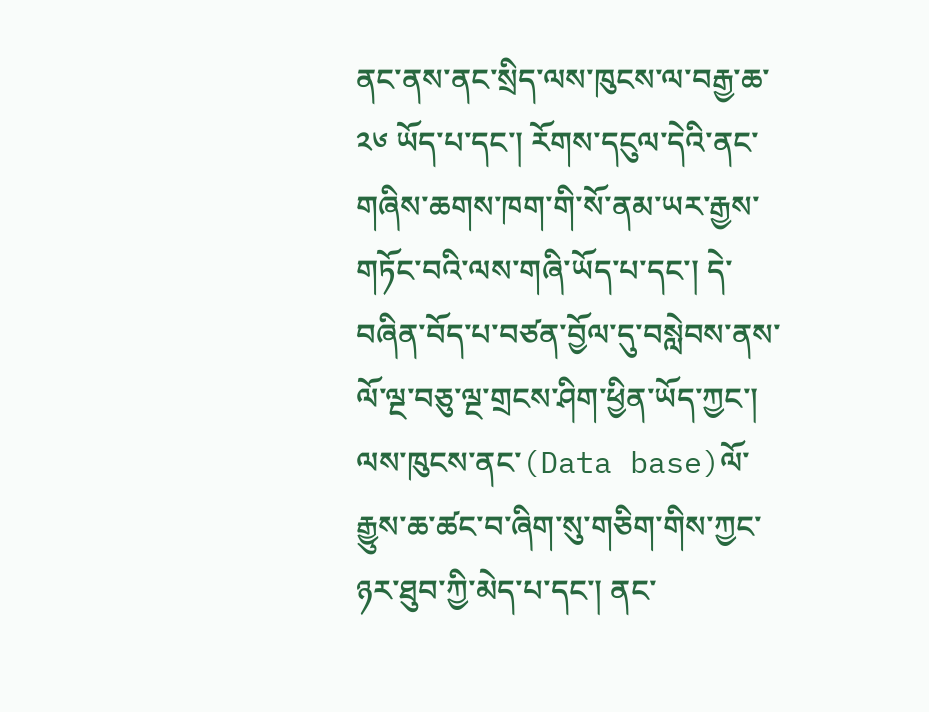ནང་ནས་ནང་སྲིད་ལས་ཁུངས་ལ་བརྒྱ་ཆ་ ༢༦ ཡོད་པ་དང་། རོགས་དངུལ་དེའི་ནང་གཞིས་ཆགས་ཁག་གི་སོ་ནམ་ཡར་རྒྱས་གཏོང་བའི་ལས་གཞི་ཡོད་པ་དང་། དེ་བཞིན་བོད་པ་བཙན་བྱོལ་དུ་བསླེབས་ནས་ལོ་ལྔ་བཅུ་ལྔ་གྲངས་ཤིག་ཕྱིན་ཡོད་ཀྱང་། ལས་ཁུངས་ནང་(Data base)ལོ་རྒྱུས་ཆ་ཚང་བ་ཞིག་སུ་གཅིག་གིས་ཀྱང་ཉར་ཐུབ་ཀྱི་མེད་པ་དང་། ནང་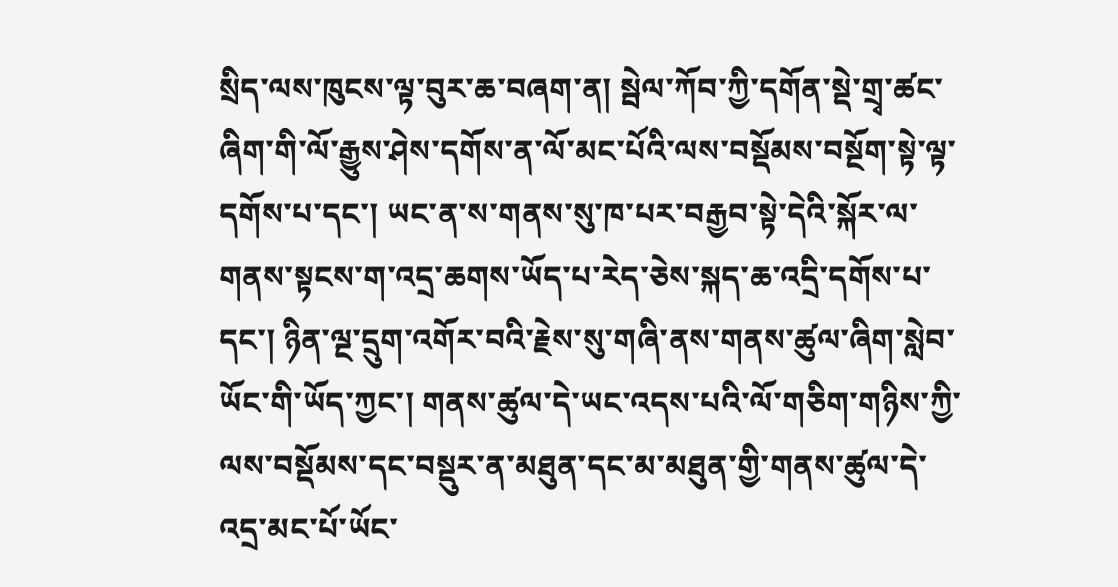སྲིད་ལས་ཁུངས་ལྟ་བུར་ཆ་བཞག་ན། སྦེལ་ཀོབ་ཀྱི་དགོན་སྡེ་གྲྭ་ཚང་ཞིག་གི་ལོ་རྒྱུས་ཤེས་དགོས་ན་ལོ་མང་པོའི་ལས་བསྡོམས་བསྔོག་སྟེ་ལྟ་དགོས་པ་དང་། ཡང་ན་ས་གནས་སུ་ཁ་པར་བརྒྱབ་སྟེ་དེའི་སྐོར་ལ་གནས་སྟངས་ག་འདྲ་ཆགས་ཡོད་པ་རེད་ཅེས་སྐད་ཆ་འདྲི་དགོས་པ་དང་། ཉིན་ལྔ་དྲུག་འགོར་བའི་རྗེས་སུ་གཞི་ནས་གནས་ཚུལ་ཞིག་སླེབ་ཡོང་གི་ཡོད་ཀྱང་། གནས་ཚུལ་དེ་ཡང་འདས་པའི་ལོ་གཅིག་གཉིས་ཀྱི་ལས་བསྡོམས་དང་བསྡུར་ན་མཐུན་དང་མ་མཐུན་གྱི་གནས་ཚུལ་དེ་འདྲ་མང་པོ་ཡོང་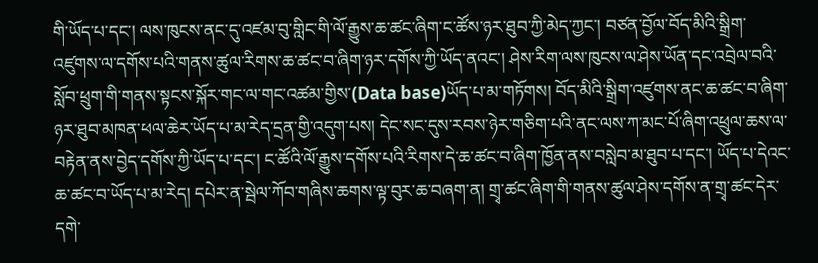གི་ཡོད་པ་དང་། ལས་ཁུངས་ནང་དུ་འཛམ་བུ་གླིང་གི་ལོ་རྒྱུས་ཆ་ཚང་ཞིག་ང་ཚོས་ཉར་ཐུབ་ཀྱི་མེད་ཀྱང་། བཙན་བྱོལ་བོད་མིའི་སྒྲིག་འཛུགས་ལ་དགོས་པའི་གནས་ཚུལ་རིགས་ཆ་ཚང་བ་ཞིག་ཉར་དགོས་ཀྱི་ཡོད་ནའང་། ཤེས་རིག་ལས་ཁུངས་ལ་ཤེས་ཡོན་དང་འབྲེལ་བའི་སློབ་ཕྲུག་གི་གནས་སྟངས་སྐོར་གང་ལ་གང་འཚམ་གྱིས་(Data base)ཡོད་པ་མ་གཏོགས། བོད་མིའི་སྒྲིག་འཛུགས་ནང་ཆ་ཚང་བ་ཞིག་ཉར་ཐུབ་མཁན་ཕལ་ཆེར་ཡོད་པ་མ་རེད་དྲན་གྱི་འདུག་པས། དེང་སང་དུས་རབས་ཉེར་གཅིག་པའི་ནང་ལས་ཀ་མང་པོ་ཞིག་འཕྲུལ་ཆས་ལ་བརྟེན་ནས་བྱེད་དགོས་ཀྱི་ཡོད་པ་དང་། ང་ཚོའི་ལོ་རྒྱུས་དགོས་པའི་རིགས་དེ་ཆ་ཚང་བ་ཞིག་ཁྱོན་ནས་བསླེབ་མ་ཐུབ་པ་དང་། ཡོད་པ་དེའང་ཆ་ཚང་བ་ཡོད་པ་མ་རེད། དཔེར་ན་སྦེལ་ཀོབ་གཞིས་ཆགས་ལྟ་བུར་ཆ་བཞག་ན། གྲྭ་ཚང་ཞིག་གི་གནས་ཚུལ་ཤེས་དགོས་ན་གྲྭ་ཚང་དེར་དགེ་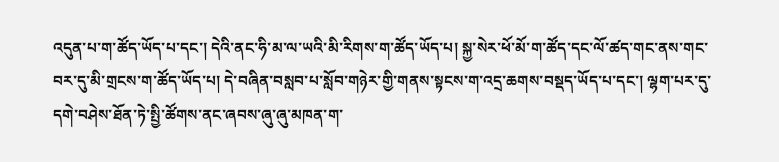འདུན་པ་ག་ཚོད་ཡོད་པ་དང་། དེའི་ནང་ཧི་མ་ལ་ཡའི་མི་རིགས་ག་ཚོད་ཡོད་པ། སྐྱ་སེར་ཕོ་མོ་ག་ཚོད་དང་ལོ་ཚད་གང་ནས་གང་བར་དུ་མི་གྲངས་ག་ཚོད་ཡོད་པ། དེ་བཞིན་བསླབ་པ་སློབ་གཉེར་གྱི་གནས་སྟངས་ག་འདྲ་ཆགས་བསྡད་ཡོད་པ་དང་། ལྷག་པར་དུ་དགེ་བཤེས་ཐོན་ཏེ་སྤྱི་ཚོགས་ནང་ཞབས་ཞུ་ཞུ་མཁན་ག་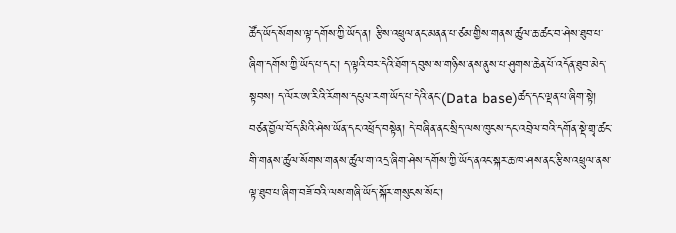ཚོད་ཡོད་སོགས་ལྟ་དགོས་ཀྱི་ཡོད་ན། རྩིས་འཕྲུལ་ནང་མནན་པ་ཙམ་གྱིས་གནས་ཚུལ་ཆ་ཚང་བ་ཤེས་ཐུབ་པ་ཞིག་དགོས་ཀྱི་ཡོད་པ་དང་། ད་ལྟའི་བར་དེའི་ཐོག་དབུས་ས་གཉིས་ནས་ནུས་པ་ཤུགས་ཆེན་པོ་འདོན་ཐུབ་མེད་སྟབས། ད་ལོར་ཨ་རིའི་རོགས་དངུལ་རག་ཡོད་པ་དེའི་ནང་(Data base)ཚད་དང་ལྡན་པ་ཞིག་སྟེ། བཙན་བྱོལ་བོད་མིའི་ཤེས་ཡོན་དང་འཕྲོད་བསྟེན། དེ་བཞིན་ནང་སྲིད་ལས་ཁུངས་དང་འབྲེལ་བའི་དགོན་སྡེ་གྲྭ་ཚང་གི་གནས་ཚུལ་སོགས་གནས་ཚུལ་ག་འདྲ་ཞིག་ཤེས་དགོས་ཀྱི་ཡོད་ནའང་སྐར་ཆ་ཁ་ཤས་ནང་རྩིས་འཕྲུལ་ནས་ལྟ་ཐུབ་པ་ཞིག་བཟོ་བའི་ལས་གཞི་ཡོད་སྐོར་གསུངས་སོང་།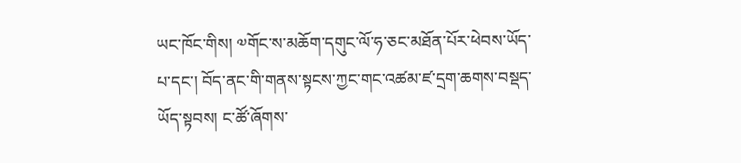ཡང་ཁོང་གིས། ༧གོང་ས་མཆོག་དགུང་ལོ་ཧ་ཅང་མཐོན་པོར་ཕེབས་ཡོད་པ་དང་། བོད་ནང་གི་གནས་སྟངས་ཀྱང་གང་འཚམ་ཛ་དྲག་ཆགས་བསྡད་ཡོད་སྟབས། ང་ཚོ་ཞོགས་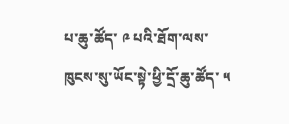པ་ཆུ་ཚོད་ ༩ པའི་ཐོག་ལས་ཁུངས་སུ་ཡོང་སྟེ་ཕྱི་དྲོ་ཆུ་ཚོད་ ༥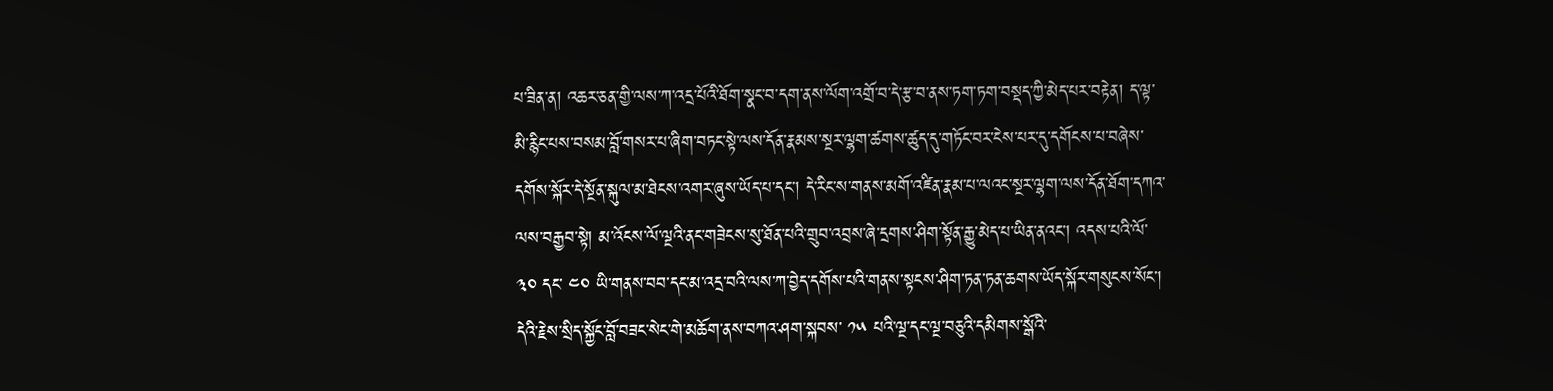པ་ཟིན་ན། འཆར་ཅན་གྱི་ལས་ཀ་འདྲ་པོའི་ཐོག་སྣང་བ་དག་ནས་ལོག་འགྲོ་བ་དེ་རྩ་བ་ནས་ཏག་ཏག་བསྡད་ཀྱི་མེད་པར་བརྟེན། ད་ལྟ་མི་རྙིང་པས་བསམ་བློ་གསར་པ་ཞིག་བཏང་སྟེ་ལས་དོན་རྣམས་སྔར་ལྷག་ཚགས་ཚུད་དུ་གཏོང་བར་ངེས་པར་དུ་དགོངས་པ་བཞེས་དགོས་སྐོར་དེ་སྔོན་སྐུལ་མ་ཐེངས་འགར་ཞུས་ཡོད་པ་དང་། དེ་རིང་ས་གནས་མགོ་འཛིན་རྣམ་པ་ལའང་སྔར་ལྷག་ལས་དོན་ཐོག་དཀའ་ལས་བརྒྱབ་སྟེ། མ་འོངས་ལོ་ལྔའི་ནང་གཟེངས་སུ་ཐོན་པའི་གྲུབ་འབྲས་ཞེ་དྲགས་ཤིག་སྟོན་རྒྱུ་མེད་པ་ཡིན་ནའང་། འདས་པའི་ལོ་ ༣༠ དང་ ༤༠ ཡི་གནས་བབ་དང་མ་འདྲ་བའི་ལས་ཀ་བྱེད་དགོས་པའི་གནས་སྟངས་ཤིག་ཏན་ཏན་ཆགས་ཡོད་སྐོར་གསུངས་སོང་།
དེའི་རྗེས་སྲིད་སྐྱོང་བློ་བཟང་སེང་གེ་མཆོག་ནས་བཀའ་ཤག་སྐབས་ ༡༥ པའི་ལྔ་དང་ལྔ་བཅུའི་དམིགས་སྒོའི་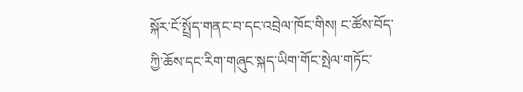སྐོར་ངོ་སྤྲོད་གནང་བ་དང་འབྲེལ་ཁོང་གིས། ང་ཚོས་བོད་ཀྱི་ཆོས་དང་རིག་གཞུང་སྐད་ཡིག་གོང་སྤེལ་གཏོང་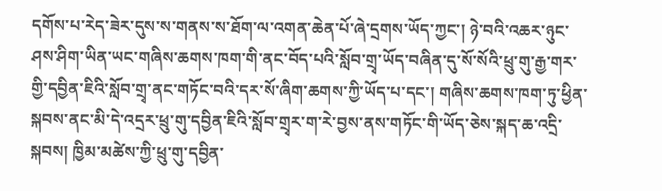དགོས་པ་རེད་ཟེར་དུས་ས་གནས་ས་ཐོག་ལ་འགན་ཆེན་པོ་ཞེ་དྲགས་ཡོད་ཀྱང་། ཉེ་བའི་འཆར་ཉུང་ཤས་ཤིག་ཡིན་ཡང་གཞིས་ཆགས་ཁག་གི་ནང་བོད་པའི་སློབ་གྲྭ་ཡོད་བཞིན་དུ་སོ་སོའི་ཕྲུ་གུ་རྒྱ་གར་གྱི་དབྱིན་ཇིའི་སློབ་གྲྭ་ནང་གཏོང་བའི་དར་སོ་ཞིག་ཆགས་ཀྱི་ཡོད་པ་དང་། གཞིས་ཆགས་ཁག་ཏུ་ཕྱིན་སྐབས་ནང་མི་དེ་འདྲར་ཕྲུ་གུ་དབྱིན་ཇིའི་སློབ་གྲྭར་ག་རེ་བྱས་ནས་གཏོང་གི་ཡོད་ཅེས་སྐད་ཆ་འདྲི་སྐབས། ཁྱིམ་མཚེས་ཀྱི་ཕྲུ་གུ་དབྱིན་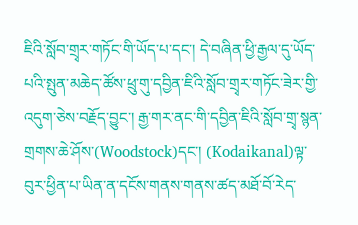ཇིའི་སློབ་གྲྭར་གཏོང་གི་ཡོད་པ་དང་། དེ་བཞིན་ཕྱི་རྒྱལ་དུ་ཡོད་པའི་སྤུན་མཆེད་ཚོས་ཕྲུ་གུ་དབྱིན་ཇིའི་སློབ་གྲྭར་གཏོང་ཟེར་གྱི་འདུག་ཅེས་བརྗོད་བྱུང་། རྒྱ་གར་ནང་གི་དབྱིན་ཇིའི་སློབ་གྲྭ་སྙན་གྲགས་ཆེ་ཤོས་(Woodstock)དང་། (Kodaikanal)ལྟ་བུར་ཕྱིན་པ་ཡིན་ན་དངོས་གནས་གནས་ཚད་མཐོ་བོ་རེད་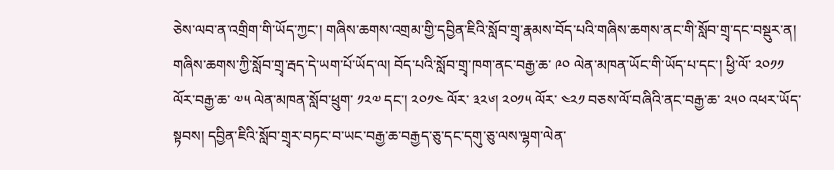ཅེས་ལབ་ན་འགྲིག་གི་ཡོད་ཀྱང་། གཞིས་ཆགས་འགྲམ་གྱི་དབྱིན་ཇིའི་སློབ་གྲྭ་རྣམས་བོད་པའི་གཞིས་ཆགས་ནང་གི་སློབ་གྲྭ་དང་བསྡུར་ན། གཞིས་ཆགས་ཀྱི་སློབ་གྲྭ་རྦད་དེ་ཡག་པོ་ཡོད་ལ། བོད་པའི་སློབ་གྲྭ་ཁག་ནང་བརྒྱ་ཆ་ ༩༠ ལེན་མཁན་ཡོང་གི་ཡོད་པ་དང་། ཕྱི་ལོ་ ༢༠༡༡ ལོར་བརྒྱ་ཆ་ ༧༥ ལེན་མཁན་སློབ་ཕྲུག་ ༡༢༧ དང་། ༢༠༡༤ ལོར་ ༣༢༦། ༢༠༡༥ ལོར་ ༤༢༡ བཅས་ལོ་བཞིའི་ནང་བརྒྱ་ཆ་ ༢༥༠ འཕར་ཡོད་སྟབས། དབྱིན་ཇིའི་སློབ་གྲྭར་བཏང་བ་ཡང་བརྒྱ་ཆ་བརྒྱད་ཅུ་དང་དགུ་ཅུ་ལས་ལྷག་ལེན་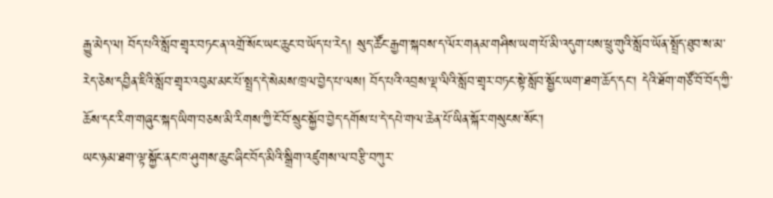རྒྱུ་མེད་ལ། བོད་པའི་སློབ་གྲྭར་བཏང་ན་འགྲོ་སོང་ཡང་ཆུང་བ་ཡོད་པ་རེད། སུད་ཚོང་རྒྱག་སྐབས་ད་ལོར་གནམ་གཤིས་ཡག་པོ་མི་འདུག་པས་ཕྲུ་གུའི་སློབ་ཡོན་སྤྲོད་ཐུབ་ས་མ་རེད་ཅེས་དབྱིན་ཇིའི་སློབ་གྲྭར་འབུམ་མང་པོ་སྤྲད་དེ་སེམས་ཁྲལ་བྱེད་པ་ལས། བོད་པའི་འབྲས་ལྡ་ལིའི་སློབ་གྲྭར་བཏང་སྟེ་སློབ་སྦྱོང་ཡག་ཐག་ཆོད་དང་། དེའི་ཐོག་གཙོ་བོ་བོད་ཀྱི་ཆོས་དང་རིག་གཞུང་སྐད་ཡིག་བཅས་མི་རིགས་ཀྱི་ངོ་བོ་སྲུང་སྐྱོབ་བྱེད་དགོས་པ་དེ་དཔེ་གལ་ཆེན་པོ་ཡིན་སྐོར་གསུངས་སོང་།
ཡང་ཉམ་ཐག་ལྟ་སྐྱོང་ནང་ཁ་ཤུགས་ཆུང་ཞིང་བོད་མིའི་སྒྲིག་འཛུགས་ལ་བརྩི་བཀུར་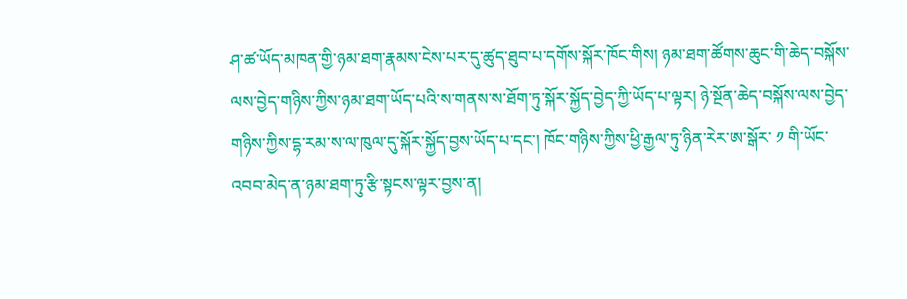ཤ་ཚ་ཡོད་མཁན་གྱི་ཉམ་ཐག་རྣམས་ངེས་པར་དུ་ཚུད་ཐུབ་པ་དགོས་སྐོར་ཁོང་གིས། ཉམ་ཐག་ཚོགས་ཆུང་གི་ཆེད་བསྐོས་ལས་བྱེད་གཉིས་ཀྱིས་ཉམ་ཐག་ཡོད་པའི་ས་གནས་ས་ཐོག་ཏུ་སྐོར་སྐྱོད་བྱེད་ཀྱི་ཡོད་པ་ལྟར། ཉེ་སྔོན་ཆེད་བསྐོས་ལས་བྱེད་གཉིས་ཀྱིས་དྷ་རམ་ས་ལ་ཁུལ་དུ་སྐོར་སྐྱོད་བྱས་ཡོད་པ་དང་། ཁོང་གཉིས་ཀྱིས་ཕྱི་རྒྱལ་ཏུ་ཉིན་རེར་ཨ་སྒོར་ ༡ གི་ཡོང་འབབ་མེད་ན་ཉམ་ཐག་ཏུ་རྩི་སྟངས་ལྟར་བྱས་ན།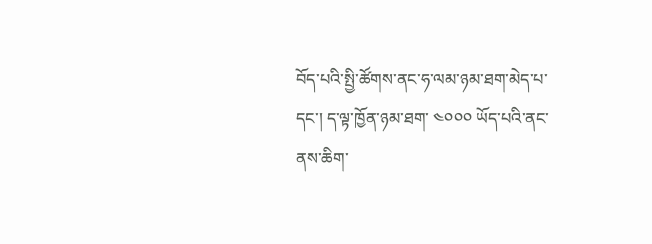བོད་པའི་སྤྱི་ཚོགས་ནང་ཧ་ལམ་ཉམ་ཐག་མེད་པ་དང་། ད་ལྟ་ཁྱོན་ཉམ་ཐག་ ༤༠༠༠ ཡོད་པའི་ནང་ནས་ཆིག་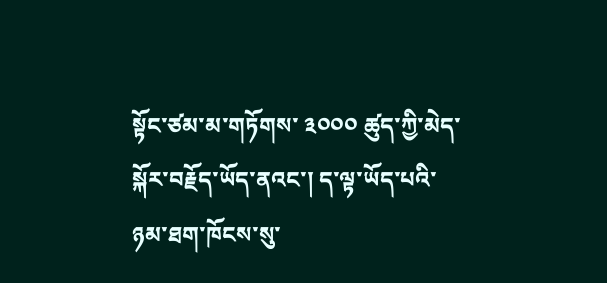སྟོང་ཙམ་མ་གཏོགས་ ༣༠༠༠ ཚུད་ཀྱི་མེད་སྐོར་བརྗོད་ཡོད་ནའང་། ད་ལྟ་ཡོད་པའི་ཉམ་ཐག་ཁོངས་སུ་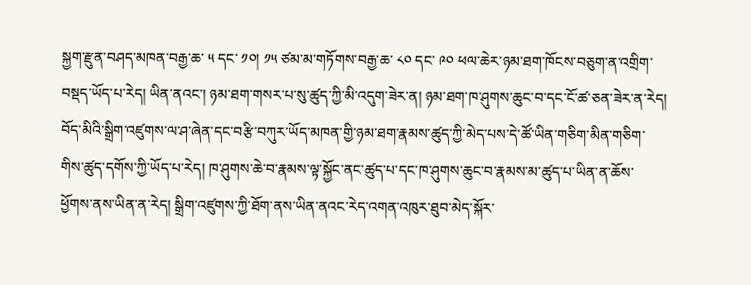སྐྱག་རྫུན་བཤད་མཁན་བརྒྱ་ཆ་ ༥ དང་ ༡༠། ༡༥ ཙམ་མ་གཏོགས་བརྒྱ་ཆ་ ༨༠ དང་ ༩༠ ཕལ་ཆེར་ཉམ་ཐག་ཁོངས་བཅུག་ན་འགྲིག་བསྡད་ཡོད་པ་རེད། ཡིན་ནའང་། ཉམ་ཐག་གསར་པ་སུ་ཚུད་ཀྱི་མི་འདུག་ཟེར་ན། ཉམ་ཐག་ཁ་ཤུགས་ཆུང་བ་དང་ངོ་ཚ་ཅན་ཟེར་ན་རེད། བོད་མིའི་སྒྲིག་འཛུགས་ལ་ཤ་ཞེན་དང་བརྩི་བཀུར་ཡོད་མཁན་གྱི་ཉམ་ཐག་རྣམས་ཚུད་ཀྱི་མེད་པས་དེ་ཚོ་ཡིན་གཅིག་མིན་གཅིག་གིས་ཚུད་དགོས་ཀྱི་ཡོད་པ་རེད། ཁ་ཤུགས་ཆེ་བ་རྣམས་ལྟ་སྐྱོང་ནང་ཚུད་པ་དང་ཁ་ཤུགས་ཆུང་བ་རྣམས་མ་ཚུད་པ་ཡིན་ན་ཆོས་ཕྱོགས་ནས་ཡིན་ན་རེད། སྒྲིག་འཛུགས་ཀྱི་ཐོག་ནས་ཡིན་ནའང་རེད་འགན་འཁུར་ཐུབ་མེད་སྐོར་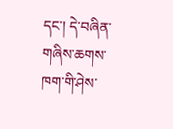དང་། དེ་བཞིན་གཞིས་ཆགས་ཁག་གི་ཤེས་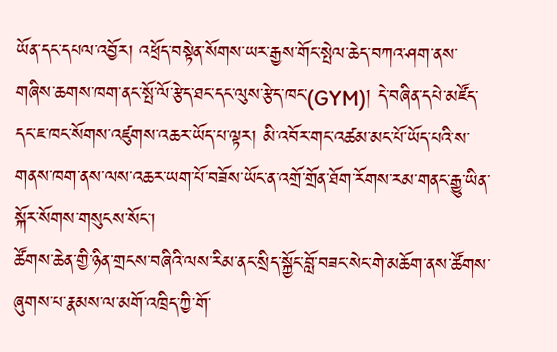ཡོན་དང་དཔལ་འབྱོར། འཕྲོད་བསྟེན་སོགས་ཡར་རྒྱས་གོང་སྤེལ་ཆེད་བཀའ་ཤག་ནས་གཞིས་ཆགས་ཁག་ནང་སྤོ་ལོ་རྩེད་ཐང་དང་ལུས་རྩེད་ཁང་(GYM)། དེ་བཞིན་དཔེ་མཛོད་དང་ཇ་ཁང་སོགས་འཛུགས་འཆར་ཡོད་པ་ལྟར། མི་འབོར་གང་འཚམ་མང་པོ་ཡོད་པའི་ས་གནས་ཁག་ནས་ལས་འཆར་ཡག་པོ་བཟོས་ཡོང་ན་འགྲོ་གྲོན་ཐོག་རོགས་རམ་གནང་རྒྱུ་ཡིན་སྐོར་སོགས་གསུངས་སོང་།
ཚོགས་ཆེན་གྱི་ཉིན་གྲངས་བཞིའི་ལས་རིམ་ནང་སྲིད་སྐྱོང་བློ་བཟང་སེང་གེ་མཆོག་ནས་ཚོགས་ཞུགས་པ་རྣམས་ལ་མགོ་འཁྲིད་ཀྱི་གོ་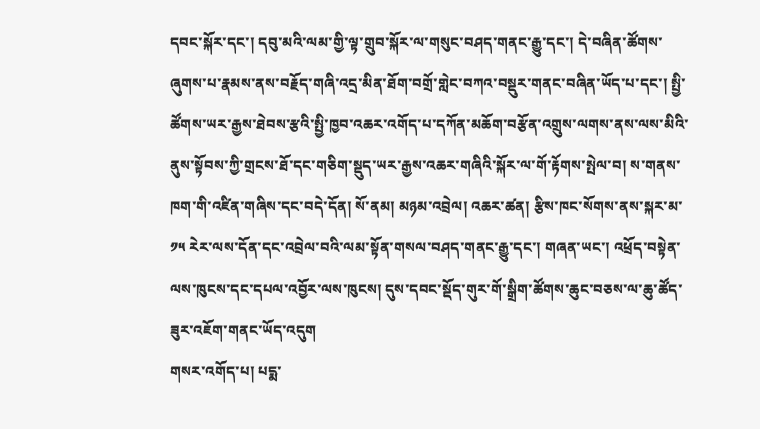དབང་སྐོར་དང་། དབུ་མའི་ལམ་གྱི་ལྟ་གྲུབ་སྐོར་ལ་གསུང་བཤད་གནང་རྒྱུ་དང་། དེ་བཞིན་ཚོགས་ཞུགས་པ་རྣམས་ནས་བརྗོད་གཞི་འདྲ་མིན་ཐོག་བགྲོ་གླེང་བཀའ་བསྡུར་གནང་བཞིན་ཡོད་པ་དང་། སྤྱི་ཚོགས་ཡར་རྒྱས་ཐེབས་རྩའི་སྤྱི་ཁྱབ་འཆར་འགོད་པ་དཀོན་མཆོག་བརྩོན་འགྲུས་ལགས་ནས་ལས་མིའི་ནུས་སྟོབས་ཀྱི་གྲངས་ཐོ་དང་གཅིག་སྡུད་ཡར་རྒྱས་འཆར་གཞིའི་སྐོར་ལ་གོ་རྟོགས་སྤེལ་བ། ས་གནས་ཁག་གི་འཛིན་གཞིས་དང་བདེ་དོན། སོ་ནམ། མཉམ་འབྲེལ། འཆར་ཚན། རྩིས་ཁང་སོགས་ནས་སྐར་མ་ ༡༥ རེར་ལས་དོན་དང་འབྲེལ་བའི་ལམ་སྟོན་གསལ་བཤད་གནང་རྒྱུ་དང་། གཞན་ཡང་། འཕྲོད་བསྟེན་ལས་ཁུངས་དང་དཔལ་འབྱོར་ལས་ཁུངས། དུས་དབང་སྡོད་གུར་གོ་སྒྲིག་ཚོགས་ཆུང་བཅས་ལ་ཆུ་ཚོད་ཟུར་འཇོག་གནང་ཡོད་འདུག
གསར་འགོད་པ། པདྨ་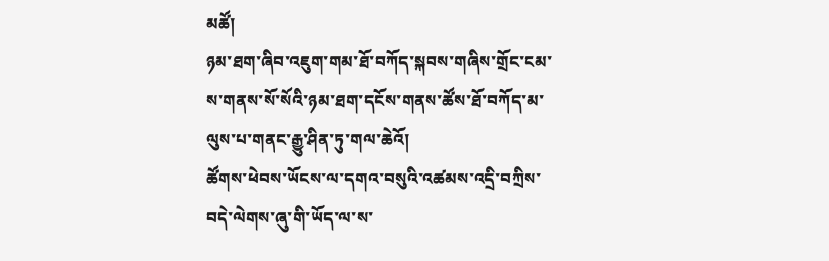མཚོ།
ཉམ་ཐག་ཞིབ་འཇུག་གམ་ཐོ་བཀོད་སྐབས་གཞིས་གྲོང་ངམ་ས་གནས་སོ་སོའི་ཉམ་ཐག་དངོས་གནས་ཚོས་ཐོ་བཀོད་མ་ལུས་པ་གནང་རྒྱུ་ཤིན་ཏུ་གལ་ཆེའོ།
ཚོགས་ཕེབས་ཡོངས་ལ་དགའ་བསུའི་འཚམས་འདྲི་བཀྲིས་བདེ་ལེགས་ཞུ་གི་ཡོད་ལ་ས་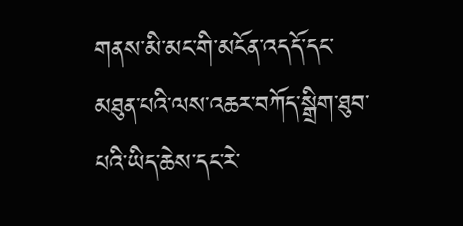གནས་མི་མང་གི་མངོན་འདདོ་དང་མཐུན་པའི་ལས་འཆར་བཀོད་སྒྲིག་ཐུབ་པའི་ཡིད་ཆེས་དང་རེ་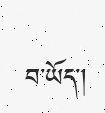བ་ཡོད་།